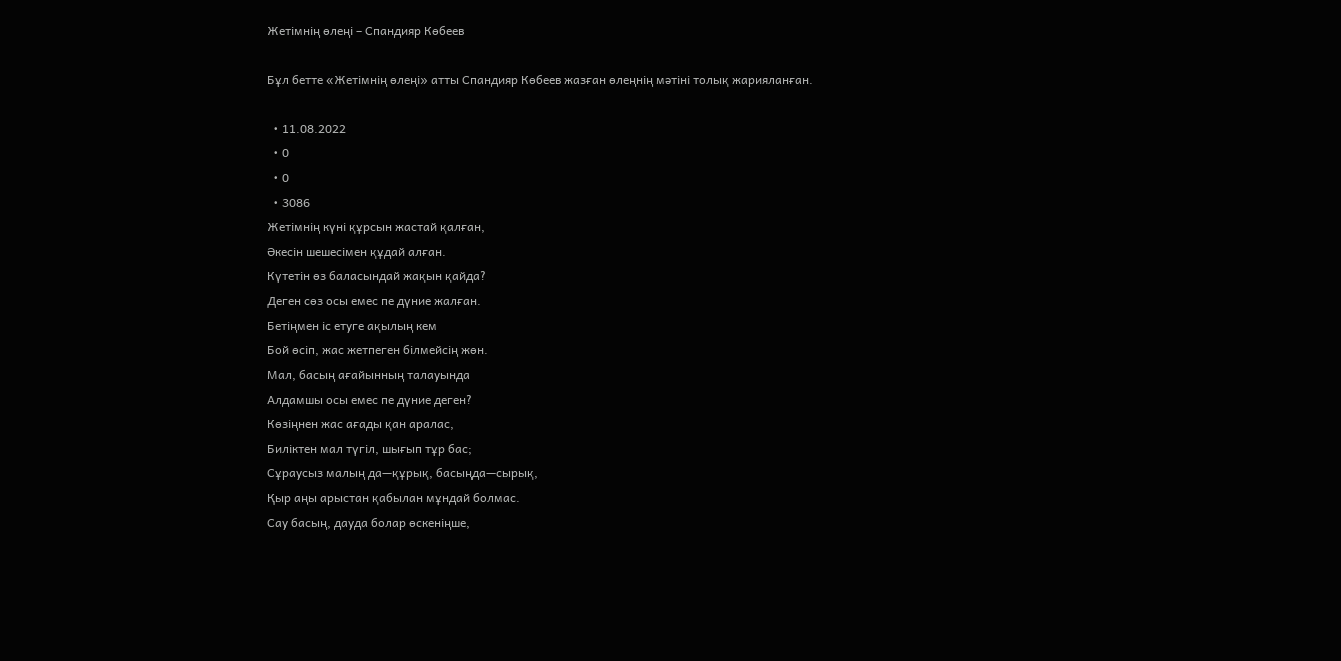Жетімнің өлеңі – Спандияр Көбеев

Бұл бетте «Жетімнің өлеңі» атты Спандияр Көбеев жазған өлеңнің мәтіні толық жарияланған.

  • 11.08.2022
  • 0
  • 0
  • 3086
Жетімнің күні құрсын жастай қалған,
Әкесін шешесімен құдай алған.
Күтетін өз баласындай жақын қайда?
Деген сөз осы емес пе дүние жалған.
Бетіңмен іс етуге ақылың кем
Бой өсіп, жас жетпеген білмейсің жөн.
Мал, басың ағайынның талауында
Алдамшы осы емес пе дүние деген?
Көзіңнен жас ағады қан аралас,
Биліктен мал түгіл, шығып тұр бас;
Сұраусыз малың да—құрық, басыңда—сырық,
Қыр аңы арыстан қабылан мұндай болмас.
Сау басың, дауда болар өскеніңше,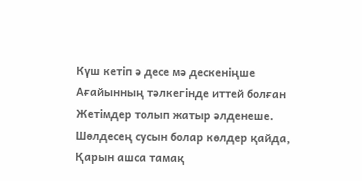Күш кетіп ә десе мә дескеніңше
Ағайынның тәлкегінде иттей болған
Жетімдер толып жатыр әлденеше.
Шөлдесең сусын болар көлдер қайда,
Қарын ашса тамақ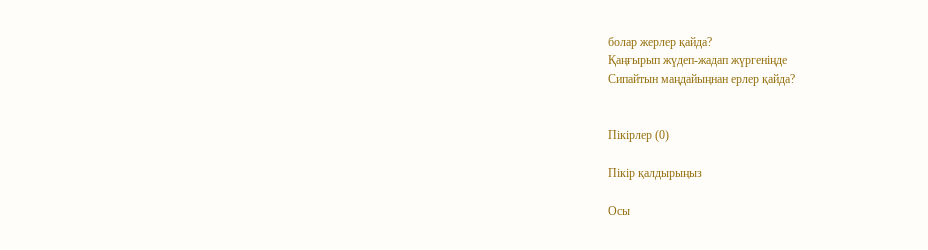болар жерлер қайда?
Қаңғырып жүдеп-жадап жүргеніңде
Сипайтын маңдайыңнан ерлер қайда?


Пікірлер (0)

Пікір қалдырыңыз

Осы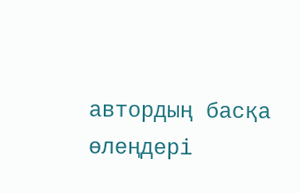автордың басқа өлеңдері